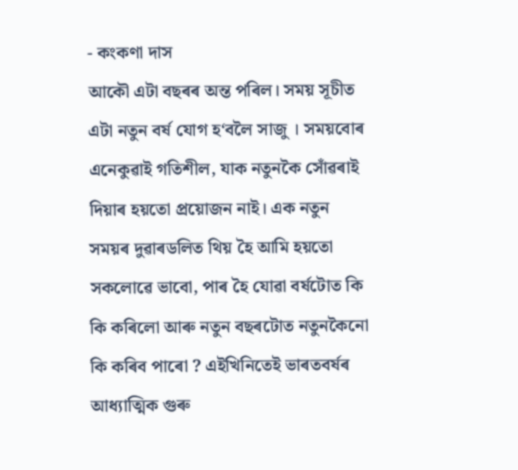- কংকণা দাস
আকৌ এটা বছৰৰ অন্ত পৰিল। সময় সূচীত এটা নতুন বৰ্ষ যোগ হ‘বলৈ সাজু । সময়বোৰ এনেকুৱাই গতিশীল, যাক নতুনকৈ সোঁৱৰাই দিয়াৰ হয়তো প্ৰয়োজন নাই। এক নতুন সময়ৰ দুৱাৰডলিত থিয় হৈ আমি হয়তো সকলোৱে ভাবো, পাৰ হৈ যোৱা বৰ্ষটোত কি কি কৰিলো আৰু নতুন বছৰটোত নতুনকৈনো কি কৰিব পাৰো ? এইখিনিতেই ভাৰতবৰ্ষৰ আধ্যাত্মিক গুৰু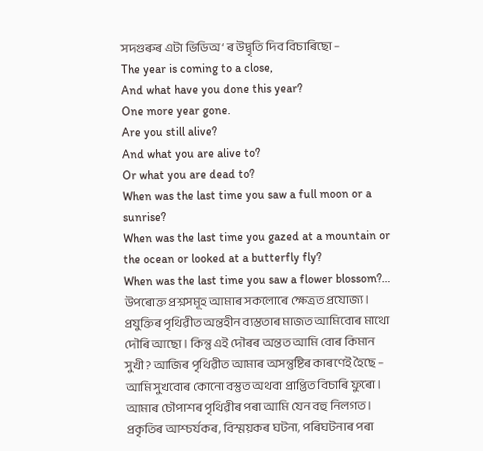সদগুৰুৰ এটা ভিডিঅ‘ ৰ উদ্বৃতি দিব বিচাৰিছো –
The year is coming to a close,
And what have you done this year?
One more year gone.
Are you still alive?
And what you are alive to?
Or what you are dead to?
When was the last time you saw a full moon or a sunrise?
When was the last time you gazed at a mountain or the ocean or looked at a butterfly fly?
When was the last time you saw a flower blossom?…
উপৰোক্ত প্ৰশ্নসমূহ আমাৰ সকলোৰে ক্ষেত্ৰত প্ৰযোজ্য। প্ৰযুক্তিৰ পৃথিৱীত অন্তহীন ব্যস্ততাৰ মাজত আমিবোৰ মাথো দৌৰি আছো । কিন্তু এই দৌৰৰ অন্তত আমি বোৰ কিমান সুখী? আজিৰ পৃথিৱীত আমাৰ অসন্তুষ্টিৰ কাৰণেই হৈছে – আমি সুখবোৰ কোনো বস্তুত অথবা প্ৰাপ্তিত বিচাৰি ফুৰো। আমাৰ চৌপাশৰ পৃথিৱীৰ পৰা আমি যেন বহু নিলগত। প্ৰকৃতিৰ আশ্চৰ্যকৰ, বিস্ময়কৰ ঘটনা, পৰিঘটনাৰ পৰা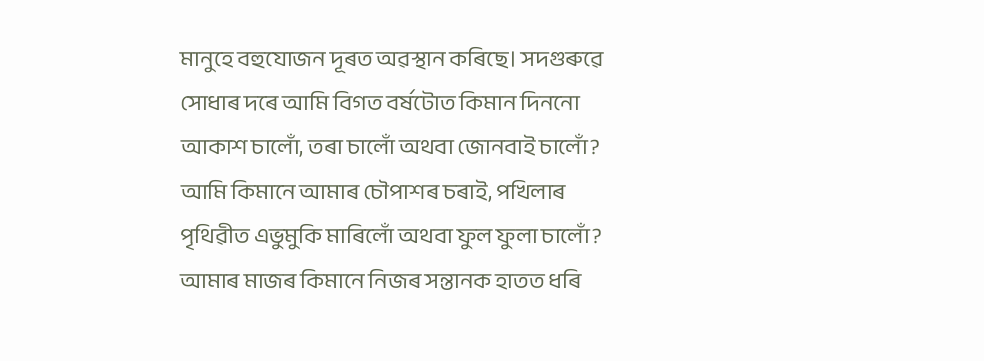মানুহে বহুযোজন দূৰত অৱস্থান কৰিছে। সদগুৰুৱে সোধাৰ দৰে আমি বিগত বৰ্ষটোত কিমান দিননো আকাশ চালোঁ, তৰা চালোঁ অথবা জোনবাই চালোঁ? আমি কিমানে আমাৰ চৌপাশৰ চৰাই, পখিলাৰ পৃথিৱীত এভুমুকি মাৰিলোঁ অথবা ফুল ফুলা চালোঁ? আমাৰ মাজৰ কিমানে নিজৰ সন্তানক হাতত ধৰি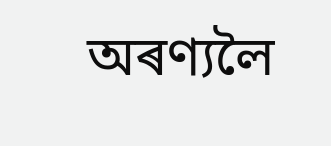অৰণ্যলৈ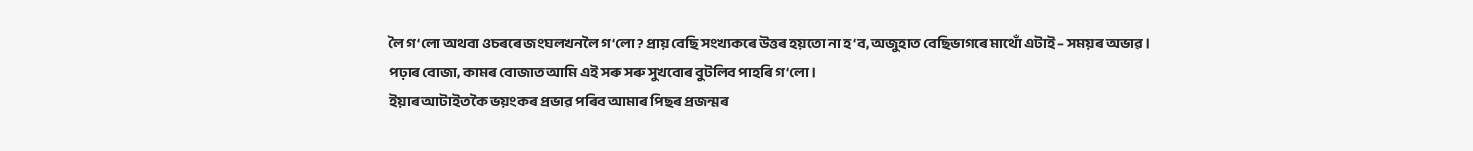লৈ গ‘লো অথবা ওচৰৰে জংঘলখনলৈ গ‘লো? প্ৰায় বেছি সংখ্যকৰে উত্তৰ হয়তো না হ‘ব, অজুহাত বেছিভাগৰে মাথোঁ এটাই – সময়ৰ অভাৱ। পঢ়াৰ বোজা, কামৰ বোজাত আমি এই সৰু সৰু সুখবোৰ বুটলিব পাহৰি গ‘লো।
ইয়াৰ আটাইতকৈ ভয়ংকৰ প্ৰভাৱ পৰিব আমাৰ পিছৰ প্ৰজন্মৰ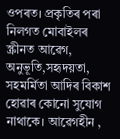ওপৰত। প্ৰকৃতিৰ পৰা নিলগত মোবাইলৰ স্ক্ৰীনত আৱেগ, অনুভূতি,সহৃদয়তা, সহমৰ্মিতা আদিৰ বিকাশ হোৱাৰ কোনো সুযোগ নাথাকে। আৱেগহীন ,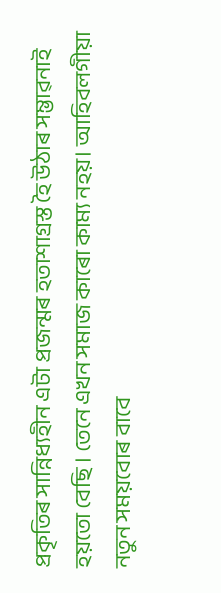প্ৰকৃতিৰ সান্নিধ্যহীন এটা প্ৰজন্মৰ হতাশাগ্ৰস্ত হৈ উঠাৰ সম্ভাৱনাই হয়তো বেছি । তেনে এখন সমাজ কাৰো কাম্য নহয়। আহিবলগীয়া নতুন সময়বোৰ বাবে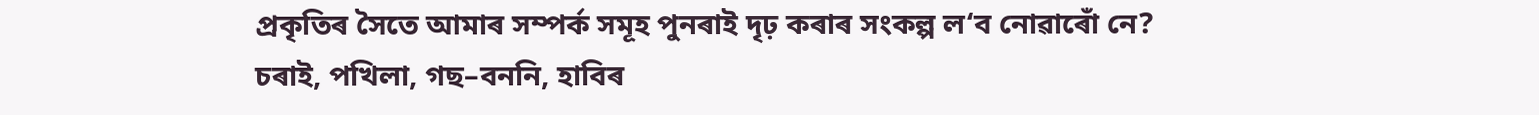প্ৰকৃতিৰ সৈতে আমাৰ সম্পৰ্ক সমূহ পুনৰাই দৃঢ় কৰাৰ সংকল্প ল‘ব নোৱাৰোঁ নে? চৰাই, পখিলা, গছ–বননি, হাবিৰ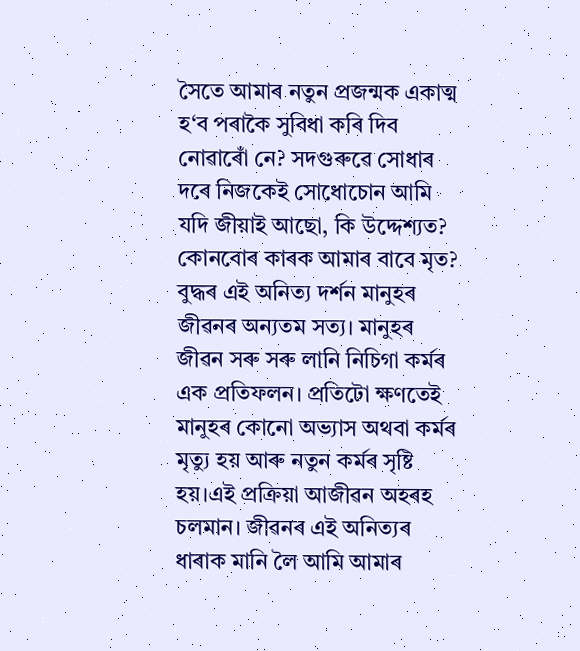সৈতে আমাৰ নতুন প্ৰজন্মক একাত্ম হ‘ব পৰাকৈ সুবিধা কৰি দিব নোৱাৰোঁ নে? সদগুৰুৱে সোধাৰ দৰে নিজকেই সোধোচোন আমি যদি জীয়াই আছো, কি উদ্দেশ্যত? কোনবোৰ কাৰক আমাৰ বাবে মৃত? বুদ্ধৰ এই অনিত্য দৰ্শন মানুহৰ জীৱনৰ অন্যতম সত্য। মানুহৰ জীৱন সৰু সৰু লানি নিচিগা কৰ্মৰ এক প্ৰতিফলন। প্ৰতিটো ক্ষণতেই মানুহৰ কোনো অভ্যাস অথবা কৰ্মৰ মৃত্যু হয় আৰু নতুন কৰ্মৰ সৃষ্টি হয়।এই প্ৰক্ৰিয়া আজীৱন অহৰহ চলমান। জীৱনৰ এই অনিত্যৰ ধাৰাক মানি লৈ আমি আমাৰ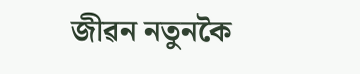জীৱন নতুনকৈ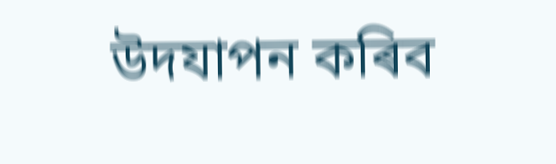উদযাপন কৰিব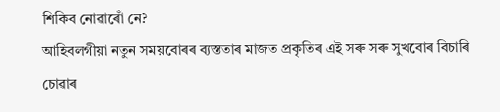শিকিব নোৱাৰোঁ নে?
আহিবলগীয়া নতুন সময়বোৰৰ ব্যস্ততাৰ মাজত প্ৰকৃতিৰ এই সৰু সৰু সুখবোৰ বিচাৰি চোৱাৰ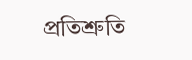প্ৰতিশ্ৰুতি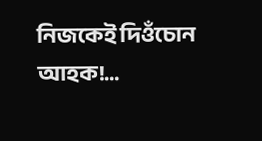নিজকেই দিওঁচোন আহক!…